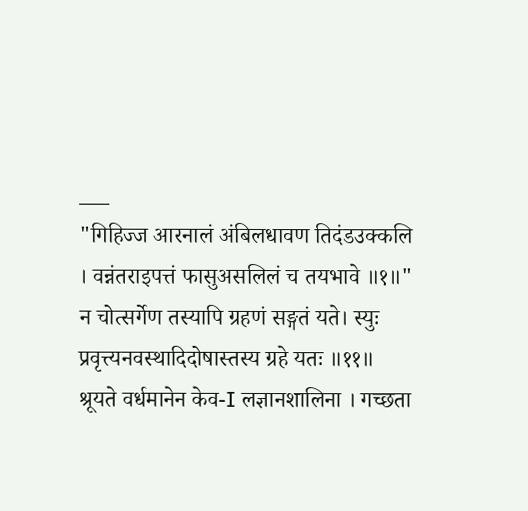___
"गिहिज्ज आरनालं अंबिलधावण तिदंडउक्कलि । वन्नंतराइपत्तं फासुअसलिलं च तयभावे ॥१॥" न चोत्सर्गेण तस्यापि ग्रहणं सङ्गतं यते। स्युः प्रवृत्त्यनवस्थादिदोषास्तस्य ग्रहे यतः ॥११॥ श्रूयते वर्धमानेन केव-I लज्ञानशालिना । गच्छता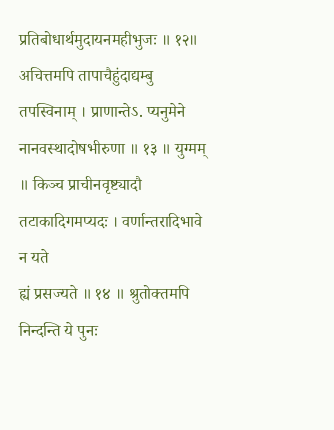प्रतिबोधार्थमुदायनमहीभुजः ॥ १२॥ अचित्तमपि तापाचैहुंदाद्यम्बु तपस्विनाम् । प्राणान्तेऽ. प्यनुमेने नानवस्थादोषभीरुणा ॥ १३ ॥ युग्मम् ॥ किञ्च प्राचीनवृष्ट्यादौ तटाकादिगमप्यदः । वर्णान्तरादिभावे न यते
ह्यं प्रसज्यते ॥ १४ ॥ श्रुतोक्तमपि निन्दन्ति ये पुनः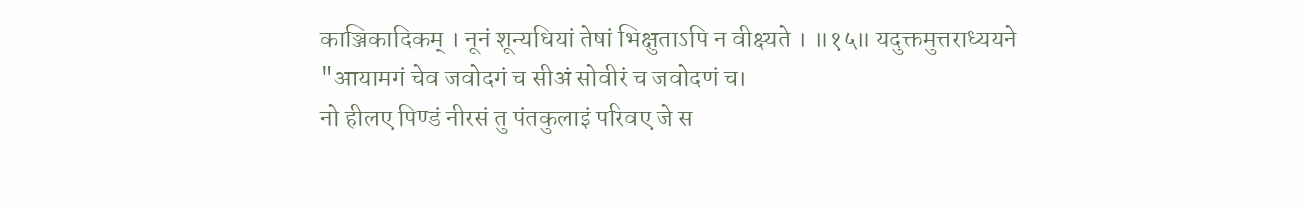काञ्जिकादिकम् । नूनं शून्यधियां तेषां भिक्षुताऽपि न वीक्ष्यते । ॥१५॥ यदुक्तमुत्तराध्ययने
"आयामगं चेव जवोदगं च सीअं सोवीरं च जवोदणं च।
नो हीलए पिण्डं नीरसं तु पंतकुलाइं परिवए जे स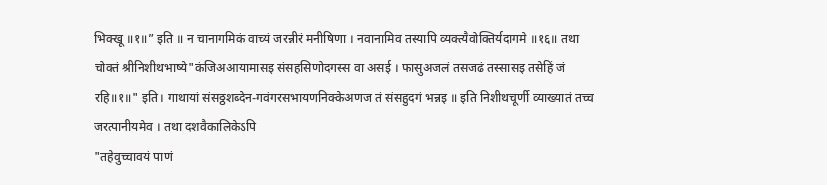भिक्खू ॥१॥” इति ॥ न चानागमिकं वाच्यं जरन्नीरं मनीषिणा । नवानामिव तस्यापि व्यक्त्यैवोक्तिर्यदागमे ॥१६॥ तथा चोक्तं श्रीनिशीथभाष्ये"कंजिअआयामासइ संसहसिणोदगस्स वा असई । फासुअजलं तसजढं तस्सासइ तसेहिं जं रहि॥१॥" इति। गाथायां संसठ्ठशब्देन-गवंगरसभायणनिक्केअणज तं संसहुदगं भन्नइ ॥ इति निशीथचूर्णी व्याख्यातं तच्च जरत्पानीयमेव । तथा दशवैकालिकेऽपि
"तहेवुच्चावयं पाणं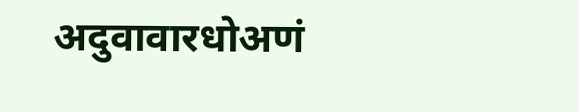अदुवावारधोअणं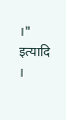।" इत्यादि ।